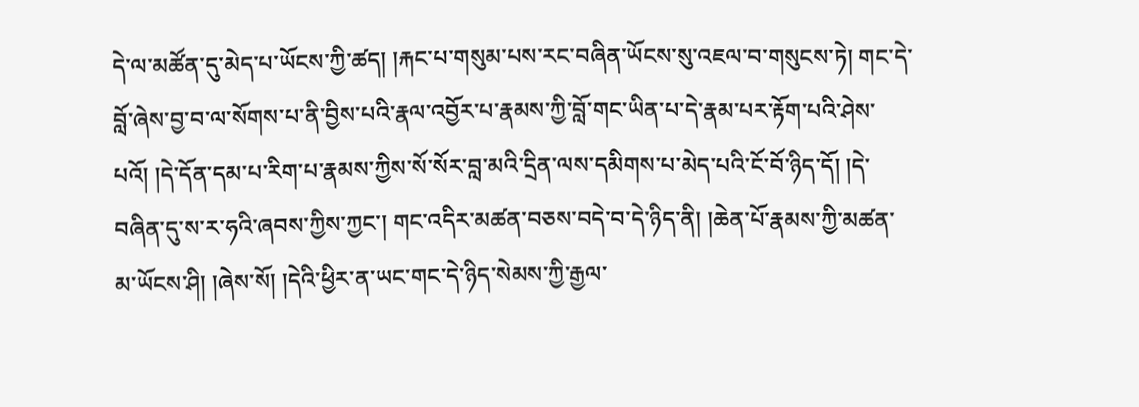དེ་ལ་མཚོན་དུ་མེད་པ་ཡོངས་ཀྱི་ཚད། །རྐང་པ་གསུམ་པས་རང་བཞིན་ཡོངས་སུ་འཇལ་བ་གསུངས་ཏེ། གང་དེ་བློ་ཞེས་བྱ་བ་ལ་སོགས་པ་ནི་བྱིས་པའི་རྣལ་འབྱོར་པ་རྣམས་ཀྱི་བློ་གང་ཡིན་པ་དེ་རྣམ་པར་རྟོག་པའི་ཤེས་པའོ། །དེ་དོན་དམ་པ་རིག་པ་རྣམས་ཀྱིས་སོ་སོར་བླ་མའི་དྲིན་ལས་དམིགས་པ་མེད་པའི་ངོ་བོ་ཉིད་དོ། །དེ་བཞིན་དུ་ས་ར་ཧའི་ཞབས་ཀྱིས་ཀྱང་། གང་འདིར་མཚན་བཅས་བདེ་བ་དེ་ཉིད་ནི། །ཆེན་པོ་རྣམས་ཀྱི་མཚན་མ་ཡོངས་ཤི། །ཞེས་སོ། །དེའི་ཕྱིར་ན་ཡང་གང་དེ་ཉིད་སེམས་ཀྱི་རྒྱལ་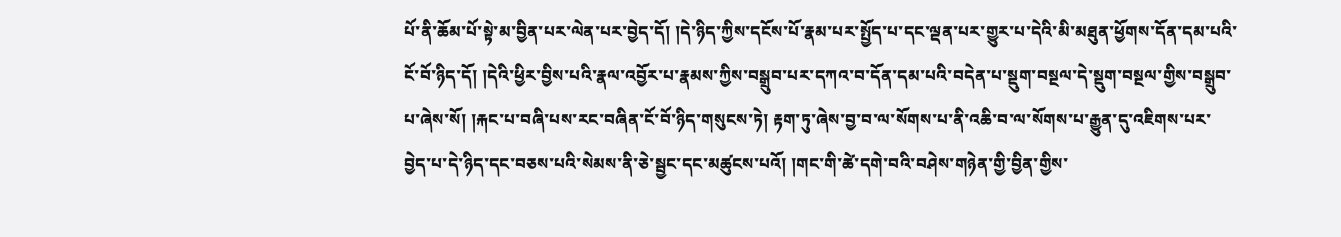པོ་ནི་ཆོམ་པོ་སྟེ་མ་བྱིན་པར་ལེན་པར་བྱེད་དོ། །དེ་ཉིད་ཀྱིས་དངོས་པོ་རྣམ་པར་སྤྱོད་པ་དང་ལྡན་པར་གྱུར་པ་དེའི་མི་མཐུན་ཕྱོགས་དོན་དམ་པའི་ངོ་བོ་ཉིད་དོ། །དེའི་ཕྱིར་བྱིས་པའི་རྣལ་འབྱོར་པ་རྣམས་ཀྱིས་བསྒྲུབ་པར་དཀའ་བ་དོན་དམ་པའི་བདེན་པ་སྡུག་བསྔལ་དེ་སྡུག་བསྔལ་གྱིས་བསྒྲུབ་པ་ཞེས་སོ། །རྐང་པ་བཞི་པས་རང་བཞིན་ངོ་བོ་ཉིད་གསུངས་ཏེ། རྟག་ཏུ་ཞེས་བྱ་བ་ལ་སོགས་པ་ནི་འཆི་བ་ལ་སོགས་པ་རྒྱུན་དུ་འཇིགས་པར་བྱེད་པ་དེ་ཉིད་དང་བཅས་པའི་སེམས་ནི་ཅེ་སྦྱང་དང་མཚུངས་པའོ། །གང་གི་ཚེ་དགེ་བའི་བཤེས་གཉེན་གྱི་བྱིན་གྱིས་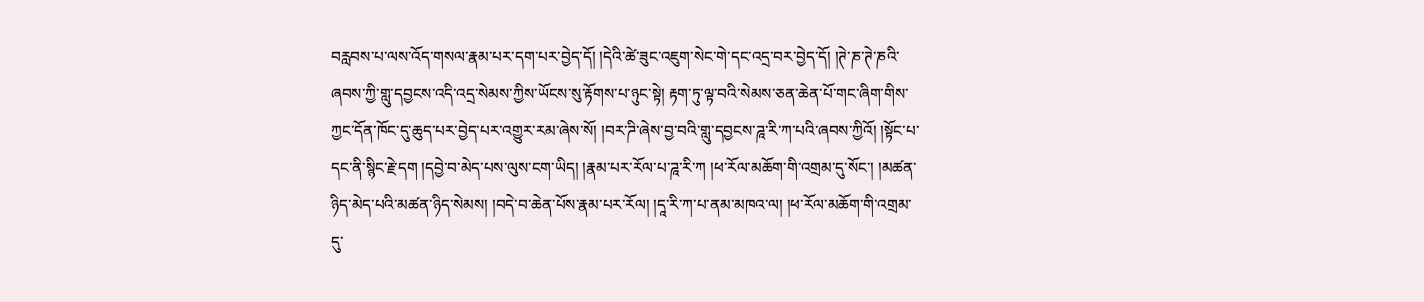བརླབས་པ་ལས་འོད་གསལ་རྣམ་པར་དག་པར་བྱེད་དོ། །དེའི་ཚེ་ཟུང་འཇུག་སེང་གེ་དང་འདྲ་བར་བྱེད་དོ། །ཊེ་ཎ་ཊེ་ཎའི་ཞབས་ཀྱི་གླུ་དབྱངས་འདི་འདྲ་སེམས་ཀྱིས་ཡོངས་སུ་རྟོགས་པ་ཉུང་སྟེ། རྟག་ཏུ་ལྟ་བའི་སེམས་ཅན་ཆེན་པོ་གང་ཞིག་གིས་ཀྱང་དོན་ཁོང་དུ་ཆུད་པར་བྱེད་པར་འགྱུར་རམ་ཞེས་སོ། །བར་ཌི་ཞེས་བྱ་བའི་གླུ་དབྱངས་ཌཱ་རི་ཀ་པའི་ཞབས་ཀྱིའོ། །སྟོང་པ་དང་ནི་སྙིང་རྗེ་དག །དབྱེ་བ་མེད་པས་ལུས་ངག་ཡིད། །རྣམ་པར་རོལ་པ་ཌཱ་རི་ཀ །ཕ་རོལ་མཆོག་གི་འགྲམ་དུ་སོང་། །མཚན་ཉིད་མེད་པའི་མཚན་ཉིད་སེམས། །བདེ་བ་ཆེན་པོས་རྣམ་པར་རོལ། །དཱ་རི་ཀ་པ་ནམ་མཁའ་ལ། །ཕ་རོལ་མཆོག་གི་འགྲམ་དུ་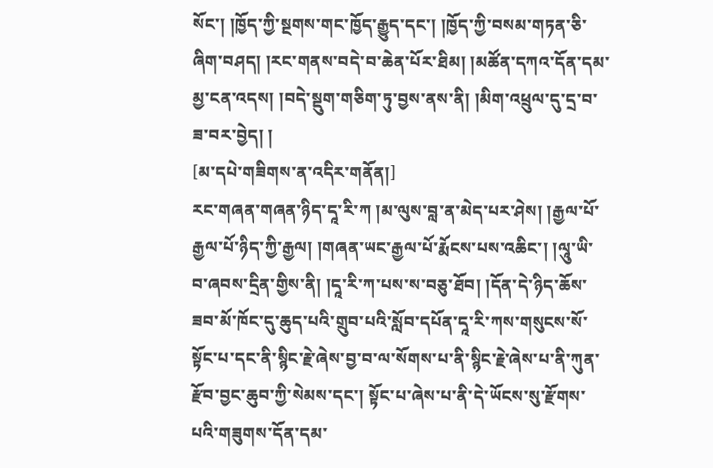སོང་། །ཁྱོད་ཀྱི་སྔགས་གང་ཁྱོད་རྒྱུད་དང་། །ཁྱོད་ཀྱི་བསམ་གཏན་ཅི་ཞིག་བཤད། །རང་གནས་བདེ་བ་ཆེན་པོར་ཐིམ། །མཚོན་དཀའ་དོན་དམ་མྱ་ངན་འདས། །བདེ་སྡུག་གཅིག་ཏུ་བྱས་ནས་ནི། །མིག་འཕྲུལ་དུ་དྲ་བ་ཟ་བར་བྱེད། །
[མ་དཔེ་གཟིགས་ན་འདིར་གནོན།]
རང་གཞན་གཞན་ཉིད་དཱ་རི་ཀ །མ་ལུས་བླ་ན་མེད་པར་ཤེས། །རྒྱལ་པོ་རྒྱལ་པོ་ཉིད་ཀྱི་རྒྱལ། །གཞན་ཡང་རྒྱལ་པོ་རྨོངས་པས་འཆིང་། །ལཱུ་ཡི་བ་ཞབས་དྲིན་གྱིས་ནི། །དཱ་རི་ཀ་པས་ས་བཅུ་ཐོབ། །དོན་དེ་ཉིད་ཆོས་ཟབ་མོ་ཁོང་དུ་ཆུད་པའི་གྲུབ་པའི་སློབ་དཔོན་དཱ་རི་ཀས་གསུངས་སོ་སྟོང་པ་དང་ནི་སྙིང་རྗེ་ཞེས་བྱ་བ་ལ་སོགས་པ་ནི་སྙིང་རྗེ་ཞེས་པ་ནི་ཀུན་རྫོབ་བྱང་ཆུབ་ཀྱི་སེམས་དང་། སྟོང་པ་ཞེས་པ་ནི་དེ་ཡོངས་སུ་རྫོགས་པའི་གཟུགས་དོན་དམ་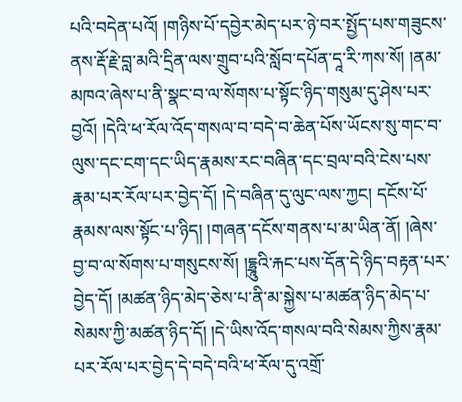པའི་བདེན་པའོ། །གཉིས་པོ་དབྱེར་མེད་པར་ཉེ་བར་སྤྱོད་པས་གཟུངས་ནས་རྡོ་རྗེ་བླ་མའི་དྲིན་ལས་གྲུབ་པའི་སློབ་དཔོན་དཱ་རི་ཀས་སོ། །ནམ་མཁའ་ཞེས་པ་ནི་སྣང་བ་ལ་སོགས་པ་སྟོང་ཉིད་གསུམ་དུ་ཤེས་པར་བྱའོ། །དེའི་ཕ་རོལ་འོད་གསལ་བ་བདེ་བ་ཆེན་པོས་ཡོངས་སུ་གང་བ་ལུས་དང་ངག་དང་ཡིད་རྣམས་རང་བཞིན་དང་བྲལ་བའི་ངེས་པས་རྣམ་པར་རོལ་པར་བྱེད་དོ། །དེ་བཞིན་དུ་ལུང་ལས་ཀྱང། དངོས་པོ་རྣམས་ལས་སྟོང་པ་ཉིད། །གཞན་དངོས་གནས་པ་མ་ཡིན་ནོ། །ཞེས་བྱ་བ་ལ་སོགས་པ་གསུངས་སོ། །དྷྲཱུའི་རྐང་པས་དོན་དེ་ཉིད་བརྟན་པར་བྱེད་དོ། །མཚན་ཉིད་མེད་ཅེས་པ་ནི་མ་སྐྱེས་པ་མཚན་ཉིད་མེད་པ་སེམས་ཀྱི་མཚན་ཉིད་དོ། །དེ་ཡིས་འོད་གསལ་བའི་སེམས་ཀྱིས་རྣམ་པར་རོལ་པར་བྱེད་དེ་བདེ་བའི་ཕ་རོལ་དུ་འགྲོ་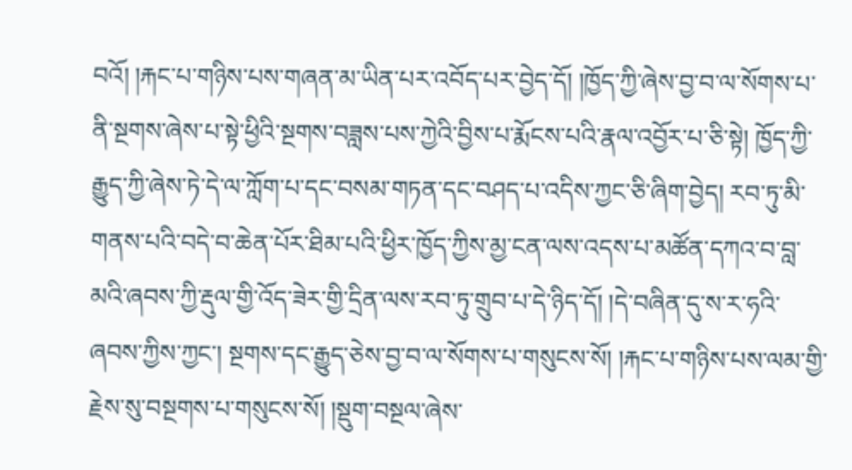བའོ། །རྐང་པ་གཉིས་པས་གཞན་མ་ཡིན་པར་འབོད་པར་བྱེད་དོ། །ཁྱོད་ཀྱི་ཞེས་བྱ་བ་ལ་སོགས་པ་ནི་སྔགས་ཞེས་པ་སྟེ་ཕྱིའི་སྔགས་བཟླས་པས་ཀྱེའི་བྱིས་པ་རྨོངས་པའི་རྣལ་འབྱོར་པ་ཅི་སྟེ། ཁྱོད་ཀྱི་རྒྱུད་ཀྱི་ཞེས་ཏེ་དེ་ལ་ཀློག་པ་དང་བསམ་གཏན་དང་བཤད་པ་འདིས་ཀྱང་ཅི་ཞིག་བྱེད། རབ་ཏུ་མི་གནས་པའི་བདེ་བ་ཆེན་པོར་ཐིམ་པའི་ཕྱིར་ཁྱོད་ཀྱིས་མྱ་ངན་ལས་འདས་པ་མཚོན་དཀའ་བ་བླ་མའི་ཞབས་ཀྱི་རྡུལ་གྱི་འོད་ཟེར་གྱི་དྲིན་ལས་རབ་ཏུ་གྲུབ་པ་དེ་ཉིད་དོ། །དེ་བཞིན་དུ་ས་ར་ཧའི་ཞབས་ཀྱིས་ཀྱང་། སྔགས་དང་རྒྱུད་ཅེས་བྱ་བ་ལ་སོགས་པ་གསུངས་སོ། །རྐང་པ་གཉིས་པས་ལམ་གྱི་རྗེས་སུ་བསྔགས་པ་གསུངས་སོ། །སྡུག་བསྔལ་ཞེས་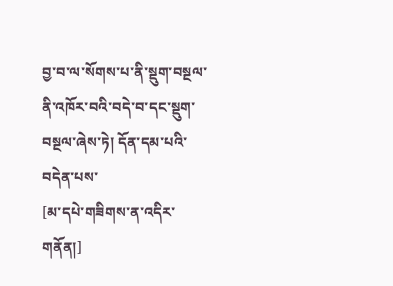བྱ་བ་ལ་སོགས་པ་ནི་སྡུག་བསྔལ་ནི་འཁོར་བའི་བདེ་བ་དང་སྡུག་བསྔལ་ཞེས་ཏེ། དོན་དམ་པའི་བདེན་པས་
[མ་དཔེ་གཟིགས་ན་འདིར་གནོན།]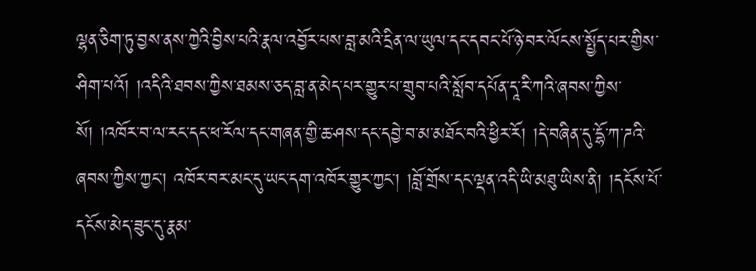ལྷན་ཅིག་ཏུ་བྱས་ནས་ཀྱེའི་བྱིས་པའི་རྣལ་འབྱོར་པས་བླ་མའི་དྲིན་ལ་ཡུལ་དང་དབང་པོ་ཉེ་བར་ལོངས་སྤྱོད་པར་གྱིས་ཤིག་པའོ། །འདིའི་ཐབས་ཀྱིས་ཐམས་ཅད་བླ་ན་མེད་པར་གྱུར་པ་གྲུབ་པའི་སློབ་དཔོན་དཱ་རི་ཀའི་ཞབས་ཀྱིས་སོ། །འཁོར་བ་ལ་རང་དང་ཕ་རོལ་དང་གཞན་གྱི་ཆ་ཤས་དང་དབྱེ་བ་མ་མཐོང་བའི་ཕྱིར་རོ། །དེ་བཞིན་དུ་དྷོ་ཀ་ཌའི་ཞབས་ཀྱིས་ཀྱང་། འཁོར་བར་མང་དུ་ཡང་དག་འཁོར་གྱུར་ཀྱང་། །བློ་གྲོས་དང་ལྡན་འདི་ཡི་མཐུ་ཡིས་ནི། །དངོས་པོ་དངོས་མེད་ཟུང་དུ་རྣམ་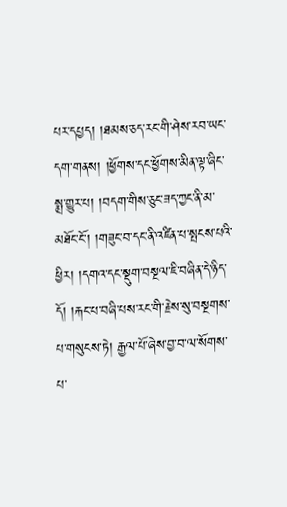པར་དཔྱད། །ཐམས་ཅད་རང་གི་ཤེས་རབ་ཡང་དག་གནས། །ཕྱོགས་དང་ཕྱོགས་མིན་ལྟ་ཞིང་སྨྲ་གྱུར་པ། །བདག་གིས་ཅུང་ཟད་ཀྱང་ནི་མ་མཐོང་ངོ་། །གཟུང་བ་དང་ནི་འཛིན་པ་སྤངས་པའི་ཕྱིར། །དགའ་དང་སྡུག་བསྔལ་ཇི་བཞིན་དེ་ཉིད་དོ། །རྐང་པ་བཞི་པས་རང་གི་རྗེས་སུ་བསྔགས་པ་གསུངས་ཏེ། རྒྱལ་པོ་ཞེས་བྱ་བ་ལ་སོགས་པ་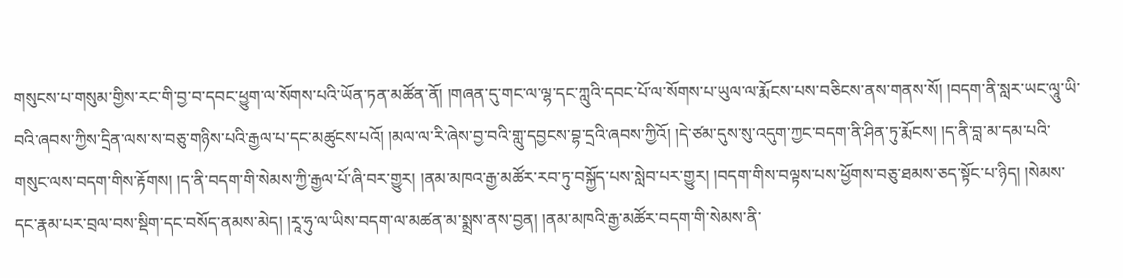གསུངས་པ་གསུམ་གྱིས་རང་གི་བྱ་བ་དབང་ཕྱུག་ལ་སོགས་པའི་ཡོན་ཏན་མཚོན་ནོ། །གཞན་དུ་གང་ལ་ལྷ་དང་ཀླུའི་དབང་པོ་ལ་སོགས་པ་ཡུལ་ལ་རྨོངས་པས་བཅིངས་ནས་གནས་སོ། །བདག་ནི་སླར་ཡང་ལཱུ་ཡི་བའི་ཞབས་ཀྱིས་དྲིན་ལས་ས་བཅུ་གཉིས་པའི་རྒྱལ་པ་དང་མཚུངས་པའོ། །མལ་ལ་རི་ཞེས་བྱ་བའི་གླུ་དབྱངས་བྷ་དྲའི་ཞབས་ཀྱིའོ། །དེ་ཙམ་དུས་སུ་འདུག་ཀྱང་བདག་ནི་ཤིན་ཏུ་རྨོངས། །ད་ནི་བླ་མ་དམ་པའི་གསུང་ལས་བདག་གིས་རྟོགས། །ད་ནི་བདག་གི་སེམས་ཀྱི་རྒྱལ་པོ་ཞི་བར་གྱུར། །ནམ་མཁའ་རྒྱ་མཚོར་རབ་ཏུ་བསྐྱོད་པས་སླེབ་པར་གྱུར། །བདག་གིས་བལྟས་པས་ཕྱོགས་བཅུ་ཐམས་ཅད་སྟོང་པ་ཉིད། །སེམས་དང་རྣམ་པར་བྲལ་བས་སྡིག་དང་བསོད་ནམས་མེད། །རཱ་ཧུ་ལ་ཡིས་བདག་ལ་མཚན་མ་སྨྲས་ནས་བྱན། །ནམ་མཁའི་རྒྱ་མཚོར་བདག་གི་སེམས་ནི་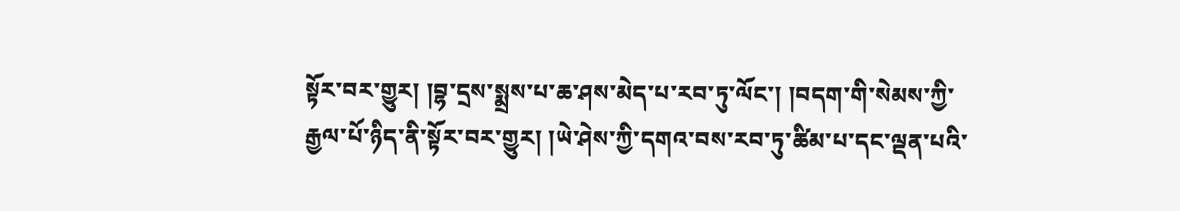སྟོར་བར་གྱུར། །བྷ་དྲས་སྨྲས་པ་ཆ་ཤས་མེད་པ་རབ་ཏུ་ལོང་། །བདག་གི་སེམས་ཀྱི་རྒྱལ་པོ་ཉིད་ནི་སྟོར་བར་གྱུར། །ཡེ་ཤེས་ཀྱི་དགའ་བས་རབ་ཏུ་ཚིམ་པ་དང་ལྡན་པའི་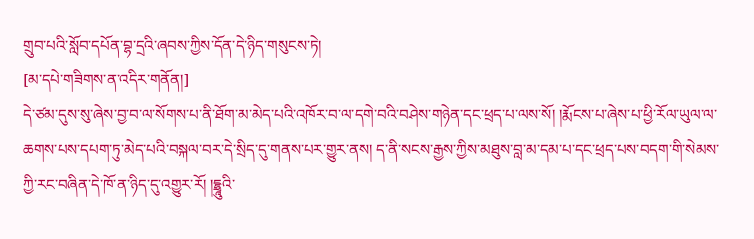གྲུབ་པའི་སློབ་དཔོན་བྷ་དྲའི་ཞབས་ཀྱིས་དོན་དེ་ཉིད་གསུངས་ཏེ།
[མ་དཔེ་གཟིགས་ན་འདིར་གནོན།]
དེ་ཙམ་དུས་སུ་ཞེས་བྱ་བ་ལ་སོགས་པ་ནི་ཐོག་མ་མེད་པའི་འཁོར་བ་ལ་དགེ་བའི་བཤེས་གཉེན་དང་ཕྲད་པ་ལས་སོ། །རྨོངས་པ་ཞེས་པ་ཕྱི་རོལ་ཡུལ་ལ་ཆགས་པས་དཔག་ཏུ་མེད་པའི་བསྐལ་བར་དེ་སྲིད་དུ་གནས་པར་གྱུར་ནས། ད་ནི་སངས་རྒྱས་ཀྱིས་མཐུས་བླ་མ་དམ་པ་དང་ཕྲད་པས་བདག་གི་སེམས་ཀྱི་རང་བཞིན་དེ་ཁོ་ན་ཉིད་དུ་འགྱུར་རོ། །དྷྲཱུའི་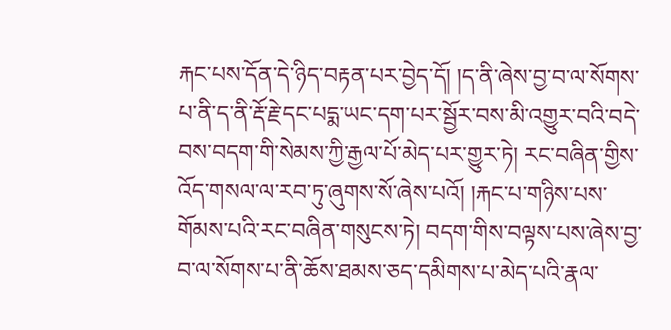རྐང་པས་དོན་དེ་ཉིད་བརྟན་པར་བྱེད་དོ། །ད་ནི་ཞེས་བྱ་བ་ལ་སོགས་པ་ནི་ད་ནི་རྡོ་རྗེ་དང་པདྨ་ཡང་དག་པར་སྦྱོར་བས་མི་འགྱུར་བའི་བདེ་བས་བདག་གི་སེམས་ཀྱི་རྒྱལ་པོ་མེད་པར་གྱུར་ཏེ། རང་བཞིན་གྱིས་འོད་གསལ་ལ་རབ་ཏུ་ཞུགས་སོ་ཞེས་པའོ། །རྐང་པ་གཉིས་པས་གོམས་པའི་རང་བཞིན་གསུངས་ཏེ། བདག་གིས་བལྟས་པས་ཞེས་བྱ་བ་ལ་སོགས་པ་ནི་ཆོས་ཐམས་ཅད་དམིགས་པ་མེད་པའི་རྣལ་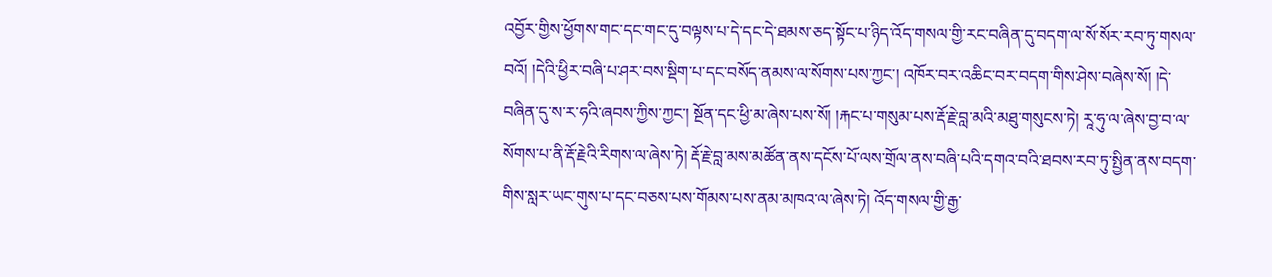འབྱོར་གྱིས་ཕྱོགས་གང་དང་གང་དུ་བལྟས་པ་དེ་དང་དེ་ཐམས་ཅད་སྟོང་པ་ཉིད་འོད་གསལ་གྱི་རང་བཞིན་དུ་བདག་ལ་སོ་སོར་རབ་ཏུ་གསལ་བའོ། །དེའི་ཕྱིར་བཞི་པ་ཤར་བས་སྡིག་པ་དང་བསོད་ནམས་ལ་སོགས་པས་ཀྱང་། འཁོར་བར་འཆིང་བར་བདག་གིས་ཤེས་བཞེས་སོ། །དེ་བཞིན་དུ་ས་ར་ཧའི་ཞབས་ཀྱིས་ཀྱང་། སྔོན་དང་ཕྱི་མ་ཞེས་པས་སོ། །རྐང་པ་གསུམ་པས་རྡོ་རྗེ་བླ་མའི་མཐུ་གསུངས་ཏེ། རཱ་ཧུ་ལ་ཞེས་བྱ་བ་ལ་སོགས་པ་ནི་རྡོ་རྗེའི་རིགས་ལ་ཞེས་ཏེ། རྡོ་རྗེ་བླ་མས་མཚོན་ནས་དངོས་པོ་ལས་གྲོལ་ནས་བཞི་པའི་དགའ་བའི་ཐབས་རབ་ཏུ་སྤྱིན་ནས་བདག་གིས་སླར་ཡང་གུས་པ་དང་བཅས་པས་གོམས་པས་ནམ་མཁའ་ལ་ཞེས་ཏེ། འོད་གསལ་གྱི་རྒྱ་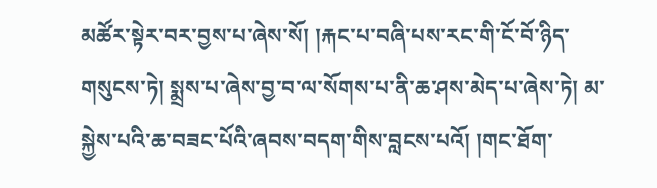མཚོར་སྟེར་བར་བྱས་པ་ཞེས་སོ། །རྐང་པ་བཞི་པས་རང་གི་ངོ་བོ་ཉིད་གསུངས་ཏེ། སྨྲས་པ་ཞེས་བྱ་བ་ལ་སོགས་པ་ནི་ཆ་ཤས་མེད་པ་ཞེས་ཏེ། མ་སྐྱེས་པའི་ཆ་བཟང་པོའི་ཞབས་བདག་གིས་བླངས་པའོ། །གང་ཐོག་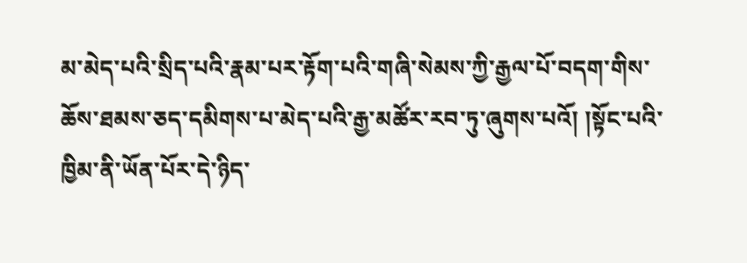མ་མེད་པའི་སྲིད་པའི་རྣམ་པར་རྟོག་པའི་གཞི་སེམས་ཀྱི་རྒྱལ་པོ་བདག་གིས་ཆོས་ཐམས་ཅད་དམིགས་པ་མེད་པའི་རྒྱ་མཚོར་རབ་ཏུ་ཞུགས་པའོ། །སྟོང་པའི་ཁྱིམ་ནི་ཡོན་པོར་དེ་ཉིད་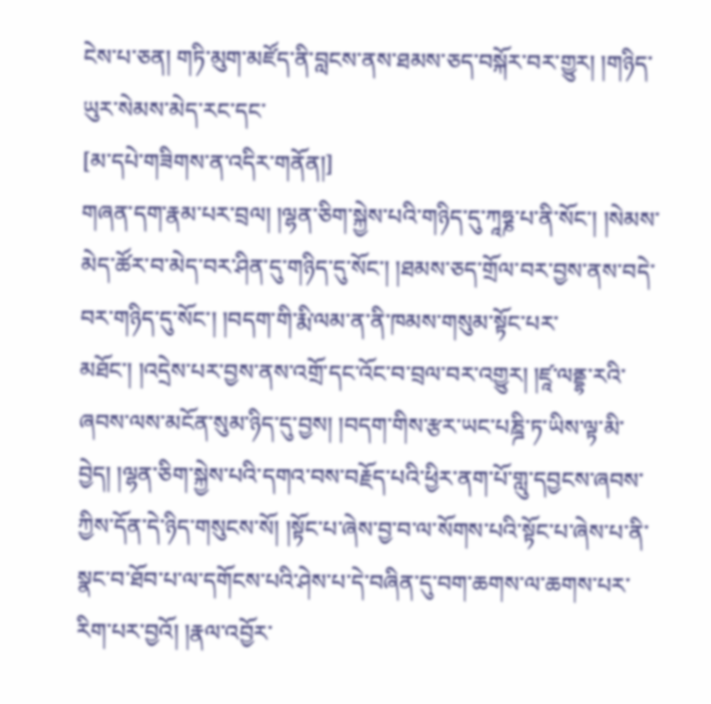ངེས་པ་ཅན། གཏི་མུག་མཛོད་ནི་བླངས་ནས་ཐམས་ཅད་བསྐོར་བར་གྱུར། །གཉིད་ཡུར་སེམས་མེད་རང་དང་
[མ་དཔེ་གཟིགས་ན་འདིར་གནོན།]
གཞན་དག་རྣམ་པར་བྲལ། །ལྷན་ཅིག་སྐྱེས་པའི་གཉིད་དུ་ཀཱཧྞ་པ་ནི་སོང་། །སེམས་མེད་ཚོར་བ་མེད་བར་ཤིན་དུ་གཉིད་དུ་སོང་། །ཐམས་ཅད་གྲོལ་བར་བྱས་ནས་བདེ་བར་གཉིད་དུ་སོང་། །བདག་གི་རྨི་ལམ་ན་ནི་ཁམས་གསུམ་སྟོང་པར་མཐོང་། །འདྲེས་པར་བྱས་ནས་འགྲོ་དང་འོང་བ་བྲལ་བར་འགྱུར། །ཛཱ་ལནྡྷ་རའི་ཞབས་ལས་མངོན་སུམ་ཉིད་དུ་བྱས། །བདག་གིས་རྩར་ཡང་པཎྜི་ཏ་ཡིས་ལྟ་མི་བྱེད། །ལྷན་ཅིག་སྐྱེས་པའི་དགའ་བས་བརྗོད་པའི་ཕྱིར་ནག་པོ་གླུ་དབྱངས་ཞབས་ཀྱིས་དོན་དེ་ཉིད་གསུངས་སོ། །སྟོང་པ་ཞེས་བྱ་བ་ལ་སོགས་པའི་སྟོང་པ་ཞེས་པ་ནི་སྣང་བ་ཐོབ་པ་ལ་དགོངས་པའི་ཤེས་པ་དེ་བཞིན་དུ་བག་ཆགས་ལ་ཆགས་པར་རིག་པར་བྱའོ། །རྣལ་འབྱོར་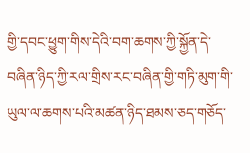གྱི་དབང་ཕྱུག་གིས་དེའི་བག་ཆགས་ཀྱི་སྐྱོན་དེ་བཞིན་ཉིད་ཀྱི་རལ་གྲིས་རང་བཞིན་གྱི་གཏི་མུག་གི་ཡུལ་ལ་ཆགས་པའི་མཚན་ཉིད་ཐམས་ཅད་གཅོད་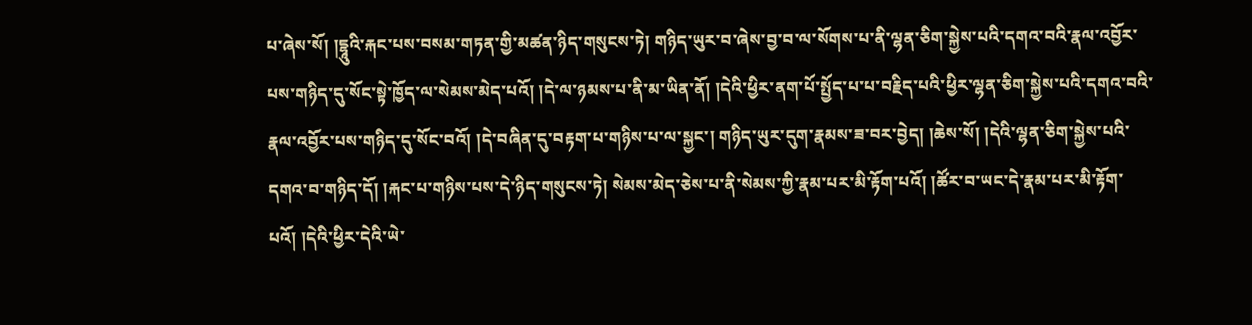པ་ཞེས་སོ། །དྷཱུའི་རྐང་པས་བསམ་གཏན་གྱི་མཚན་ཉིད་གསུངས་ཏེ། གཉིད་ཡུར་བ་ཞེས་བྱ་བ་ལ་སོགས་པ་ནི་ལྷན་ཅིག་སྐྱེས་པའི་དགའ་བའི་རྣལ་འབྱོར་པས་གཉིད་དུ་སོང་སྟེ་ཁྱོད་ལ་སེམས་མེད་པའོ། །དེ་ལ་ཉམས་པ་ནི་མ་ཡིན་ནོ། །དེའི་ཕྱིར་ནག་པོ་སྤྱོད་པ་པ་བརྗིད་པའི་ཕྱིར་ལྷན་ཅིག་སྐྱེས་པའི་དགའ་བའི་རྣལ་འབྱོར་པས་གཉིད་དུ་སོང་བའོ། །དེ་བཞིན་དུ་བརྟག་པ་གཉིས་པ་ལ་སྐྱང་། གཉིད་ཡུར་དུག་རྣམས་ཟ་བར་བྱེད། །ཆེས་སོ། །དེའི་ལྷན་ཅིག་སྐྱེས་པའི་དགའ་བ་གཉིད་དོ། །རྐང་པ་གཉིས་པས་དེ་ཉིད་གསུངས་ཏེ། སེམས་མེད་ཅེས་པ་ནི་སེམས་ཀྱི་རྣམ་པར་མི་རྟོག་པའོ། །ཚོར་བ་ཡང་དེ་རྣམ་པར་མི་རྟོག་པའོ། །དེའི་ཕྱིར་དེའི་ཡེ་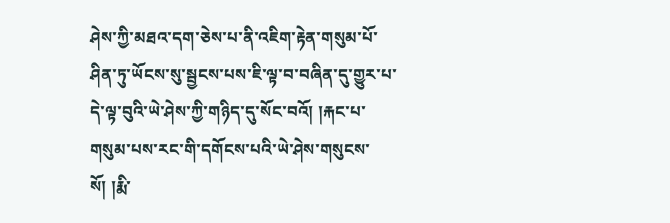ཤེས་ཀྱི་མཐའ་དག་ཅེས་པ་ནི་འཇིག་རྟེན་གསུམ་པོ་ཤིན་ཏུ་ཡོངས་སུ་སྦྱངས་པས་ཇི་ལྟ་བ་བཞིན་དུ་གྱུར་པ་དེ་ལྟ་བུའི་ཡེ་ཤེས་ཀྱི་གཉིད་དུ་སོང་བའོ། །རྐང་པ་གསུམ་པས་རང་གི་དགོངས་པའི་ཡེ་ཤེས་གསུངས་སོ། །རྨི་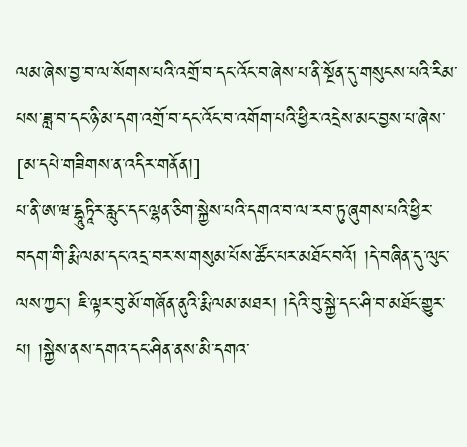ལམ་ཞེས་བྱ་བ་ལ་སོགས་པའི་འགྲོ་བ་དང་འོང་བ་ཞེས་པ་ནི་སྔོན་དུ་གསུངས་པའི་རིམ་པས་ཟླ་བ་དང་ཉི་མ་དག་འགྲོ་བ་དང་འོང་བ་འགོག་པའི་ཕྱིར་འདྲེས་མང་བྱས་པ་ཞེས་
[མ་དཔེ་གཟིགས་ན་འདིར་གནོན།]
པ་ནི་ཨ་ཝ་དྷཱུཏཱིར་རླུང་དང་ལྷན་ཅིག་སྐྱེས་པའི་དགའ་བ་ལ་རབ་ཏུ་ཞུགས་པའི་ཕྱིར་བདག་གི་རྨི་ལམ་དང་འདྲ་བར་ས་གསུམ་པོས་ཚོང་པར་མཐོང་བའོ། །དེ་བཞིན་དུ་ལུང་ལས་ཀྱང་། ཇི་ལྟར་བུ་མོ་གཞོན་ནུའི་རྨི་ལམ་མཐར། །དེའི་བུ་སྐྱེ་དང་ཤི་བ་མཐོང་གྱུར་པ། །སྐྱེས་ནས་དགའ་དང་ཤིན་ནས་མི་དགའ་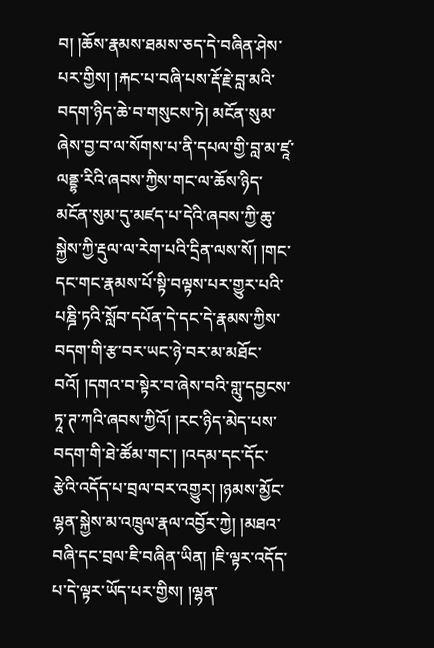བ། །ཆོས་རྣམས་ཐམས་ཅད་དེ་བཞིན་ཤེས་པར་གྱིས། །རྐང་པ་བཞི་པས་རྡོ་རྗེ་བླ་མའི་བདག་ཉིད་ཆེ་བ་གསུངས་ཏེ། མངོན་སུམ་ཞེས་བྱ་བ་ལ་སོགས་པ་ནི་དཔལ་གྱི་བླ་མ་ཛཱ་ལནྡྷ་རིའི་ཞབས་ཀྱིས་གང་ལ་ཆོས་ཉིད་མངོན་སུམ་དུ་མཛད་པ་དེའི་ཞབས་ཀྱི་ཆུ་སྐྱེས་ཀྱི་རྡུལ་ལ་རེག་པའི་དྲིན་ལས་སོ། །གང་དང་གང་རྣམས་པོ་སྟི་བལྟས་པར་གྱུར་པའི་པཎྜི་ཏའི་སློབ་དཔོན་དེ་དང་དེ་རྣམས་ཀྱིས་བདག་གི་རྩ་བར་ཡང་ཉེ་བར་མ་མཐོང་བའོ། །དགའ་བ་སྟེར་བ་ཞེས་བའི་གླུ་དབྱངས་ཏཱ་ཊ་ཀའི་ཞབས་ཀྱིའོ། །རང་ཉིད་མེད་པས་བདག་གི་ཐེ་ཚོམ་གང་། །འདམ་དང་དོང་རྩེའི་འདོད་པ་བྲལ་བར་འགྱུར། །ཉམས་མྱོང་ལྷན་སྐྱེས་མ་འཁྲུལ་རྣལ་འབྱོར་ཀྱེ། །མཐའ་བཞི་དང་བྲལ་ཇི་བཞིན་ཡིན། །ཇི་ལྟར་འདོད་པ་དེ་ལྟར་ཡོད་པར་གྱིས། །ལྷན་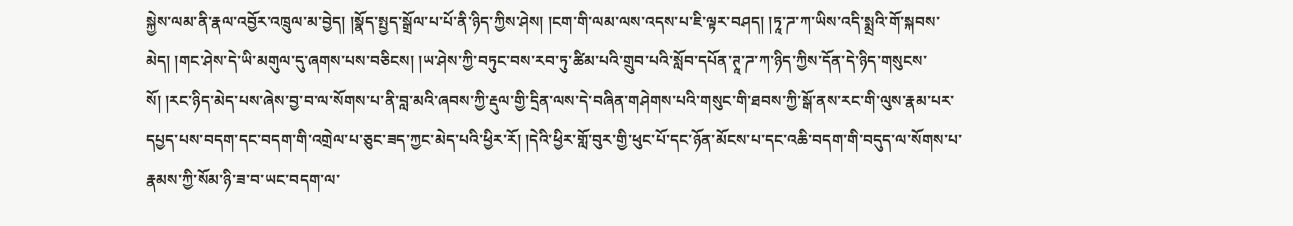སྐྱེས་ལམ་ནི་རྣལ་འབྱོར་འཁྲུལ་མ་བྱེད། །སྣོད་སྤྱད་སྒྲོལ་པ་པོ་ནི་ཉིད་ཀྱིས་ཤེས། །ངག་གི་ལམ་ལས་འདས་པ་ཇི་ལྟར་བཤད། །ཏཱ་ཌ་ཀ་ཡིས་འདི་སྨྲའི་གོ་སྐབས་མེད། །གང་ཤེས་དེ་ཡི་མགུལ་དུ་ཞགས་པས་བཅིངས། །ཡ་ཤེས་ཀྱི་བཏུང་བས་རབ་ཏུ་ཚིམ་པའི་གྲུབ་པའི་སློབ་དཔོན་ཊཱ་ཌ་ཀ་ཉིད་ཀྱིས་དོན་དེ་ཉིད་གསུངས་སོ། །རང་ཉིད་མེད་པས་ཞེས་བྱ་བ་ལ་སོགས་པ་ནི་བླ་མའི་ཞབས་ཀྱི་རྡུལ་གྱི་དྲིན་ལས་དེ་བཞིན་གཤེགས་པའི་གསུང་གི་ཐབས་ཀྱི་སྒོ་ནས་རང་གི་ལུས་རྣམ་པར་དཔྱད་པས་བདག་དང་བདག་གི་འགྲེལ་པ་ཅུང་ཟད་ཀྱང་མེད་པའི་ཕྱིར་རོ། །དེའི་ཕྱིར་གློ་བུར་གྱི་ཕུང་པོ་དང་ཉོན་མོངས་པ་དང་འཆི་བདག་གི་བདུད་ལ་སོགས་པ་རྣམས་ཀྱི་སོམ་ཉི་ཟ་བ་ཡང་བདག་ལ་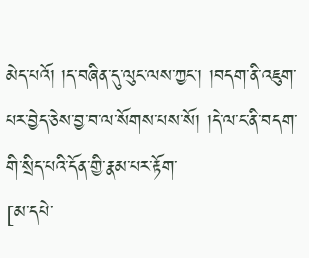མེད་པའོ། །ད་བཞིན་དུ་ལུང་ལས་ཀྱང་། །བདག་ནི་འཇུག་པར་བྱེད་ཅེས་བྱ་བ་ལ་སོགས་པས་སོ། །དེ་ལ་ང་ནི་བདག་གི་སྲིད་པའི་དོན་གྱི་རྣམ་པར་རྟོག་
[མ་དཔེ་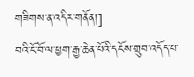གཟིགས་ན་འདིར་གནོན།]
བའི་ངོ་བོ་ལ་ཕྱག་རྒྱ་ཆེན་པོའི་དངོས་གྲུབ་འདོད་པ་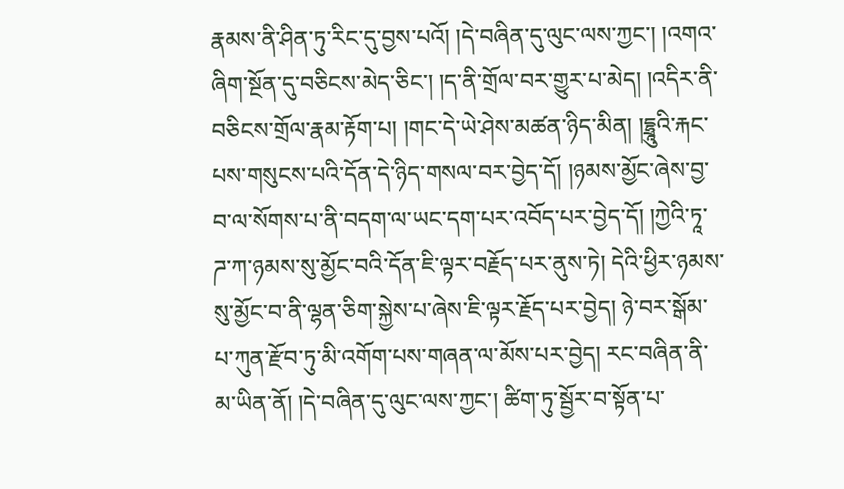རྣམས་ནི་ཤིན་ཏུ་རིང་དུ་བྱས་པའོ། །དེ་བཞིན་དུ་ལུང་ལས་ཀྱང་། །འགའ་ཞིག་སྔོན་དུ་བཅིངས་མེད་ཅིང་། །ད་ནི་གྲོལ་བར་གྱུར་པ་མེད། །འདིར་ནི་བཅིངས་གྲོལ་རྣམ་རྟོག་པ། །གང་དེ་ཡེ་ཤེས་མཚན་ཉིད་མིན། །དྷྲཱུའི་རྐང་པས་གསུངས་པའི་དོན་དེ་ཉིད་གསལ་བར་བྱེད་དོ། །ཉམས་མྱོང་ཞེས་བྱ་བ་ལ་སོགས་པ་ནི་བདག་ལ་ཡང་དག་པར་འབོད་པར་བྱེད་དོ། །ཀྱེའི་ཏཱ་ཌ་ཀ་ཉམས་སུ་མྱོང་བའི་དོན་ཇི་ལྟར་བརྗོད་པར་ནུས་ཏེ། དེའི་ཕྱིར་ཉམས་སུ་མྱོང་བ་ནི་ལྷན་ཅིག་སྐྱེས་པ་ཞེས་ཇི་ལྟར་རྗོད་པར་བྱེད། ཉེ་བར་སྒོམ་པ་ཀུན་རྫོབ་ཏུ་མི་འགོག་པས་གཞན་ལ་མོས་པར་བྱེད། རང་བཞིན་ནི་མ་ཡིན་ནོ། །དེ་བཞིན་དུ་ལུང་ལས་ཀྱང་། ཚིག་ཏུ་སྦྱོར་བ་སྟོན་པ་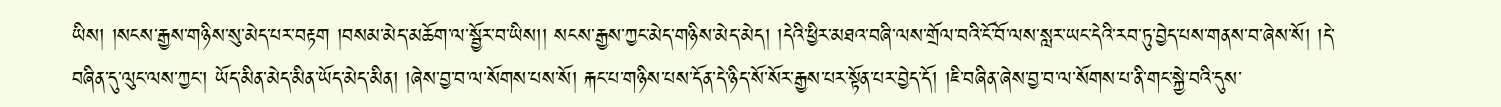ཡིས། །སངས་རྒྱས་གཉིས་སུ་མེད་པར་བརྟག །བསམ་མེད་མཆོག་ལ་སྦྱོར་བ་ཡིས།། སངས་རྒྱས་ཀྱང་མེད་གཉིས་མེད་མེད། །དེའི་ཕྱིར་མཐའ་བཞི་ལས་གྲོལ་བའི་ངོ་བོ་ལས་སླར་ཡང་དེའི་རབ་ཏུ་བྱེད་པས་གནས་བ་ཞེས་སོ། །དེ་བཞིན་དུ་ལུང་ལས་ཀྱང་། ཡོད་མིན་མེད་མིན་ཡོད་མེད་མིན། །ཞེས་བྱ་བ་ལ་སོགས་པས་སོ། རྐང་པ་གཉིས་པས་དོན་དེ་ཉིད་སོ་སོར་རྒྱས་པར་སྟོན་པར་བྱེད་དོ། །ཇི་བཞིན་ཞེས་བྱ་བ་ལ་སོགས་པ་ནི་གང་སྐྱེ་བའི་དུས་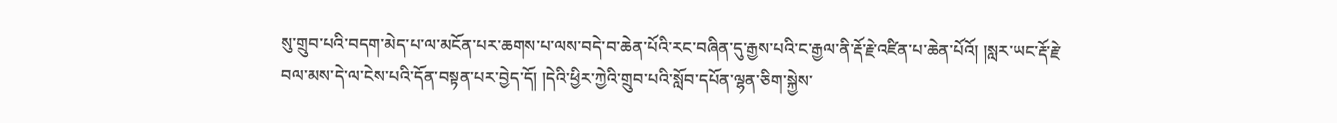སུ་གྲུབ་པའི་བདག་མེད་པ་ལ་མངོན་པར་ཆགས་པ་ལས་བདེ་བ་ཆེན་པོའི་རང་བཞིན་དུ་རྒྱས་པའི་ང་རྒྱལ་ནི་རྡོ་རྗེ་འཛིན་པ་ཆེན་པོའོ། །སླར་ཡང་རྡོ་རྗེ་བལ་མས་དེ་ལ་ངེས་པའི་དོན་བསྟན་པར་བྱེད་དོ། །དེའི་ཕྱིར་ཀྱེའི་གྲུབ་པའི་སློབ་དཔོན་ལྷན་ཅིག་སྐྱེས་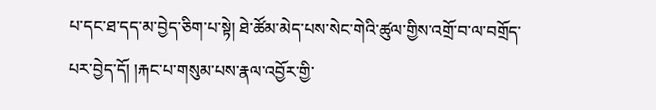པ་དང་ཐ་དད་མ་བྱེད་ཅིག་པ་སྟེ། ཐེ་ཚོམ་མེད་པས་སེང་གེའི་ཚུལ་གྱིས་འགྲོ་བ་ལ་བགྲོད་པར་བྱེད་དོ། །རྐང་པ་གསུམ་པས་རྣལ་འབྱོར་གྱི་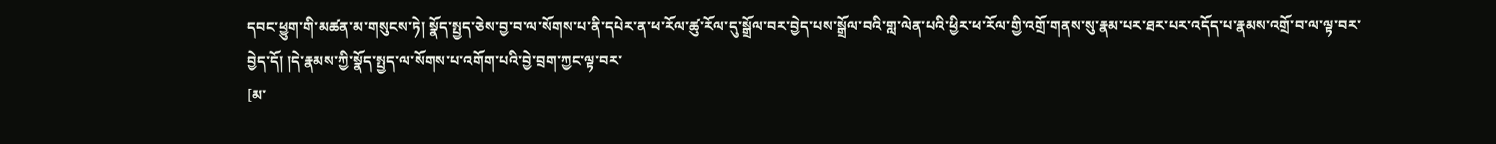དབང་ཕྱུག་གི་མཚན་མ་གསུངས་ཏེ། སྣོད་སྤྱད་ཅེས་བྱ་བ་ལ་སོགས་པ་ནི་དཔེར་ན་ཕ་རོལ་ཚུ་རོལ་དུ་སྒྲོལ་བར་བྱེད་པས་སྒྲོལ་བའི་གླ་ལེན་པའི་ཕྱིར་ཕ་རོལ་གྱི་འགྲོ་གནས་སུ་རྣམ་པར་ཐར་པར་འདོད་པ་རྣམས་འགྲོ་བ་ལ་ལྟ་བར་བྱེད་དོ། །དེ་རྣམས་ཀྱི་སྣོད་སྤྱད་ལ་སོགས་པ་འགོག་པའི་བྱེ་བྲག་ཀྱང་ལྟ་བར་
[མ་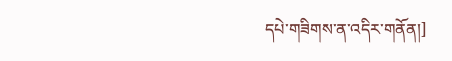དཔེ་གཟིགས་ན་འདིར་གནོན།]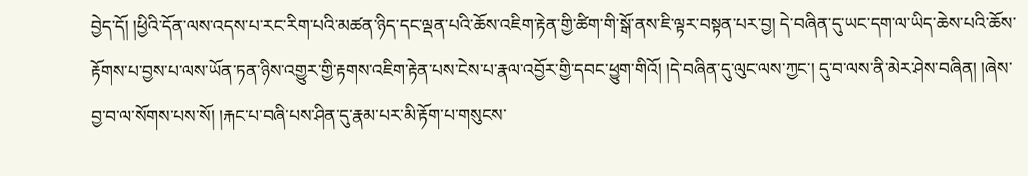བྱེད་དོ། །ཕྱིའི་དོན་ལས་འདས་པ་རང་རིག་པའི་མཚན་ཉིད་དང་ལྡན་པའི་ཆོས་འཇིག་རྟེན་གྱི་ཚིག་གི་སྒོ་ནས་ཇི་ལྟར་བསྟན་པར་བྱ། དེ་བཞིན་དུ་ཡང་དག་ལ་ཡིད་ཆེས་པའི་ཆོས་རྟོགས་པ་བྱས་པ་ལས་ཡོན་ཏན་ཉིས་འགྱུར་གྱི་རྟགས་འཇིག་རྟེན་པས་ངེས་པ་རྣལ་འབྱོར་གྱི་དབང་ཕྱུག་གིའོ། །དེ་བཞིན་དུ་ལུང་ལས་ཀྱང་། དུ་བ་ལས་ནི་མེར་ཤེས་བཞིན། །ཞེས་བྱ་བ་ལ་སོགས་པས་སོ། །རྐང་པ་བཞི་པས་ཤིན་དུ་རྣམ་པར་མི་རྟོག་པ་གསུངས་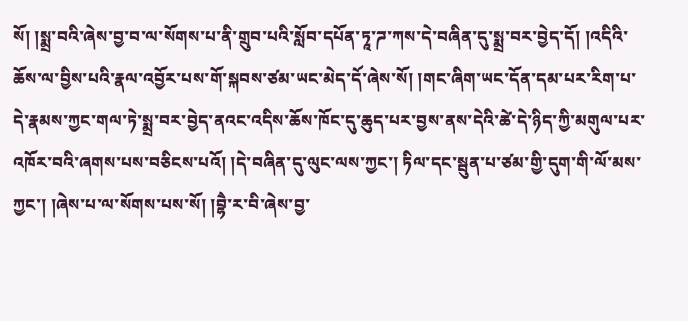སོ། །སྨྲ་བའི་ཞེས་བྱ་བ་ལ་སོགས་པ་ནི་གྲུབ་པའི་སློབ་དཔོན་ཏཱ་ཌ་ཀས་དེ་བཞིན་དུ་སྨྲ་བར་བྱེད་དོ། །འདིའི་ཆོས་ལ་བྱིས་པའི་རྣལ་འབྱོར་པས་གོ་སྐབས་ཙམ་ཡང་མེད་དོ་ཞེས་སོ། །གང་ཞིག་ཡང་དོན་དམ་པར་རིག་པ་དེ་རྣམས་ཀྱང་གལ་ཏེ་སྨྲ་བར་བྱེད་ནའང་འདིས་ཆོས་ཁོང་དུ་ཆུད་པར་བྱས་ནས་དེའི་ཚེ་དེ་ཉིད་ཀྱི་མགུལ་པར་འཁོར་བའི་ཞགས་པས་བཅིངས་པའོ། །དེ་བཞིན་དུ་ལུང་ལས་ཀྱང་། ཏིལ་དང་སྦུན་པ་ཙམ་གྱི་དུག་གི་ལོ་མས་ཀྱང་། །ཞེས་པ་ལ་སོགས་པས་སོ། །བྷཻ་ར་བི་ཞེས་བྱ་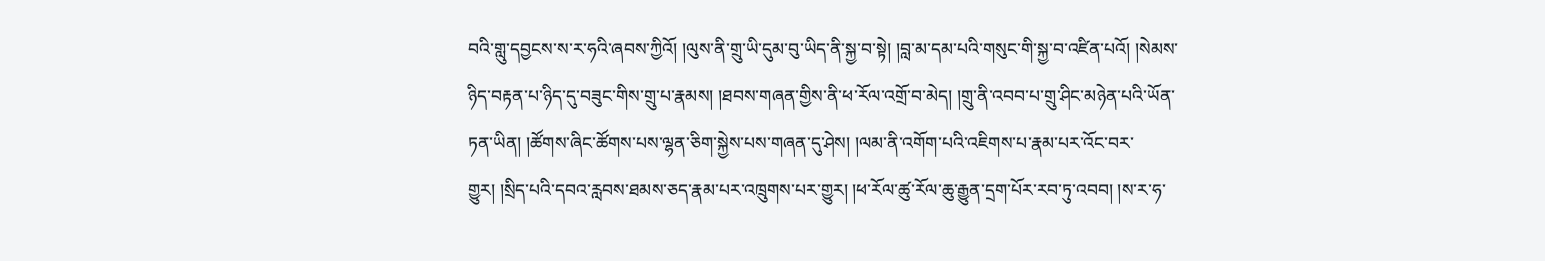བའི་གླུ་དབྱངས་ས་ར་ཧའི་ཞབས་ཀྱིའོ། །ལུས་ནི་གྲུ་ཡི་དུམ་བུ་ཡིད་ནི་སྐྱ་བ་སྟེ། །བླ་མ་དམ་པའི་གསུང་གི་སྐྱ་བ་འཛིན་པའོ། །སེམས་ཉིད་བརྟན་པ་ཉིད་དུ་བཟུང་གིས་གྲུ་པ་རྣམས། །ཐབས་གཞན་གྱིས་ནི་ཕ་རོལ་འགྲོ་བ་མེད། །གྲུ་ནི་འབབ་པ་གྲུ་ཤིང་མཉེན་པའི་ཡོན་ཏན་ཡིན། །ཚོགས་ཞིང་ཚོགས་པས་ལྷན་ཅིག་སྐྱེས་པས་གཞན་དུ་ཤེས། །ལམ་ནི་འགོག་པའི་འཇིགས་པ་རྣམ་པར་འོང་བར་གྱུར། །སྲིད་པའི་དབའ་རླབས་ཐམས་ཅད་རྣམ་པར་འཁྲུགས་པར་གྱུར། །ཕ་རོལ་ཚུ་རོལ་ཆུ་རྒྱུན་དྲག་པོར་རབ་ཏུ་འབབ། །ས་ར་ཧ་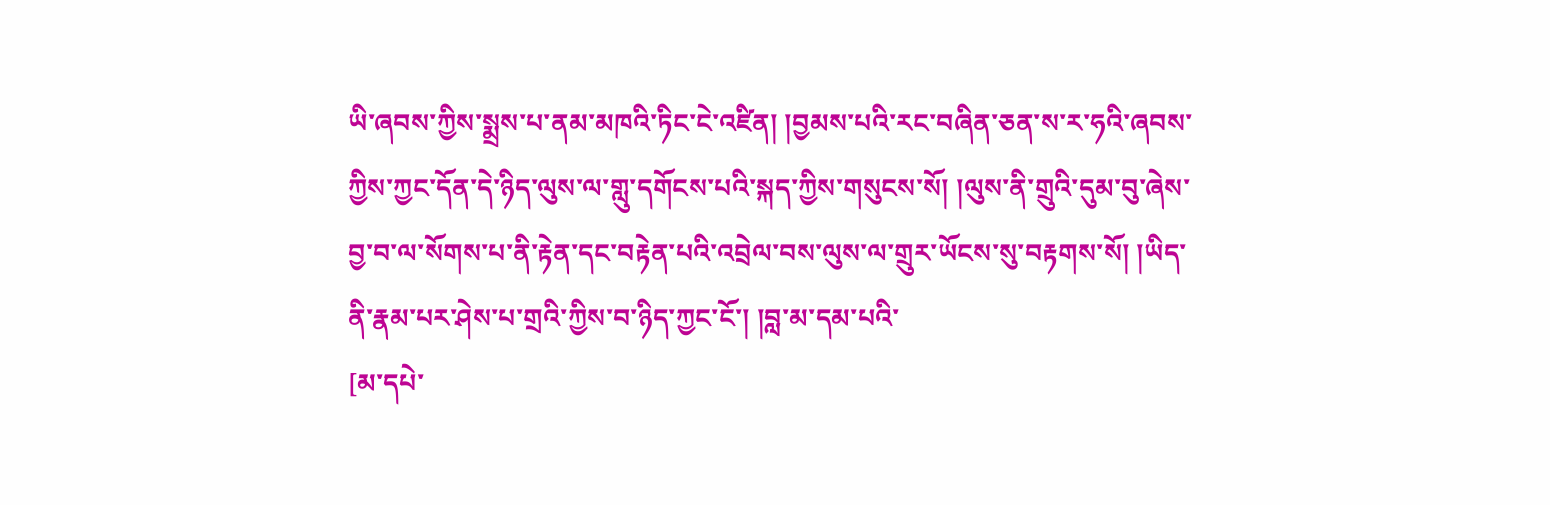ཡི་ཞབས་ཀྱིས་སྨྲས་པ་ནམ་མཁའི་ཏིང་ངེ་འཛིན། །བྱམས་པའི་རང་བཞིན་ཅན་ས་ར་ཧའི་ཞབས་ཀྱིས་ཀྱང་དོན་དེ་ཉིད་ལུས་ལ་གླུ་དགོངས་པའི་སྐད་ཀྱིས་གསུངས་སོ། །ལུས་ནི་གྲུའི་དུམ་བུ་ཞེས་བྱ་བ་ལ་སོགས་པ་ནི་རྟེན་དང་བརྟེན་པའི་འབྲེལ་བས་ལུས་ལ་གྲུར་ཡོངས་སུ་བརྟགས་སོ། །ཡིད་ནི་རྣམ་པར་ཤེས་པ་གྲའི་ཀྱིས་བ་ཉིད་ཀྱང་ངོ་། །བླ་མ་དམ་པའི་
[མ་དཔེ་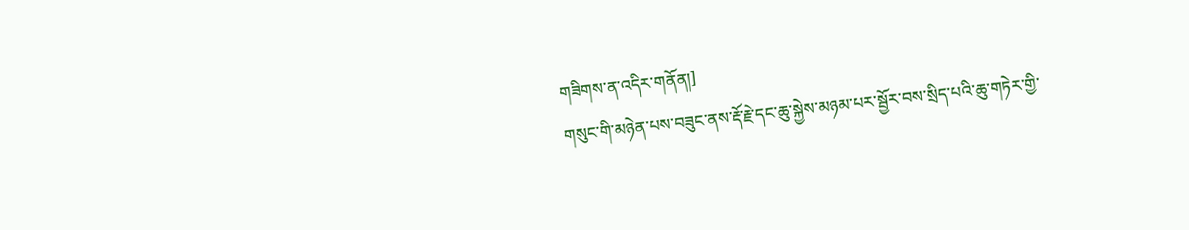གཟིགས་ན་འདིར་གནོན།]
གསུང་གི་མཉེན་པས་བཟུང་ནས་རྡོ་རྗེ་དང་ཆུ་སྐྱེས་མཉམ་པར་སྦྱོར་བས་སྲིད་པའི་ཆུ་གཏེར་གྱི་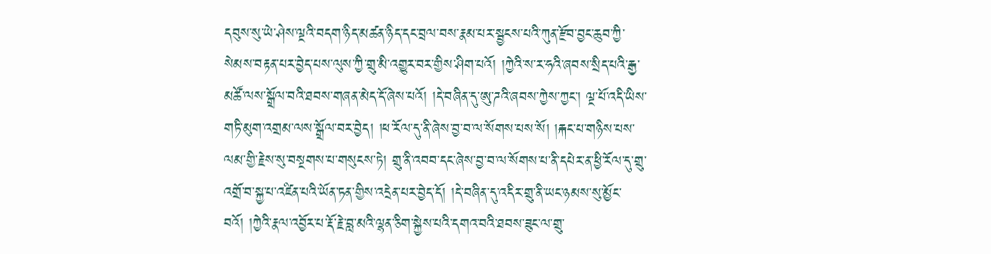དབུས་སུ་ཡེ་ཤེས་ལྔའི་བདག་ཉིད་མཚན་ཉིད་དང་བྲལ་བས་རྣམ་པར་སྦྱངས་པའི་ཀུན་རྫོབ་བྱང་ཆུབ་ཀྱི་སེམས་བརྟན་པར་བྱེད་པས་ལུས་ཀྱི་གྲུ་མི་འགྱུར་བར་གྱིས་ཤིག་པའོ། །ཀྱེའི་ས་ར་ཧའི་ཞབས་སྲིད་པའི་རྒྱ་མཚོ་ལས་སྒྲོལ་བའི་ཐབས་གཞན་མེད་དོ་ཞེས་པའོ། །དེ་བཞིན་དུ་ཨུ་ཌའི་ཞབས་ཀྱེས་ཀྱང་། ལྔ་པོ་འདི་ཡིས་གཏི་མུག་འགྲམ་ལས་སྒྲོལ་བར་བྱེད། །ཕ་རོལ་དུ་ནི་ཞེས་བྱ་བ་ལ་སོགས་པས་སོ། །རྐང་པ་གཉིས་པས་ལམ་གྱི་རྗེས་སུ་བསྔགས་པ་གསུངས་ཏེ། གྲུ་ནི་འབབ་དང་ཞེས་བྱ་བ་ལ་སོགས་པ་ནི་དཔེར་ན་ཕྱི་རོལ་དུ་གྲུ་འགྲོ་བ་སྐྱ་པ་འཛིན་པའི་ཡོན་ཏན་གྱིས་འདྲེན་པར་བྱེད་དོ། །དེ་བཞིན་དུ་འདིར་གྲུ་ནི་ཡང་ཉམས་སུ་མྱོང་བའོ། །ཀྱེའི་རྣལ་འབྱོར་པ་རྡོ་རྗེ་བླ་མའི་ལྷན་ཅིག་སྐྱེས་པའི་དགའ་བའི་ཐབས་ཟུང་ལ་གྲུ་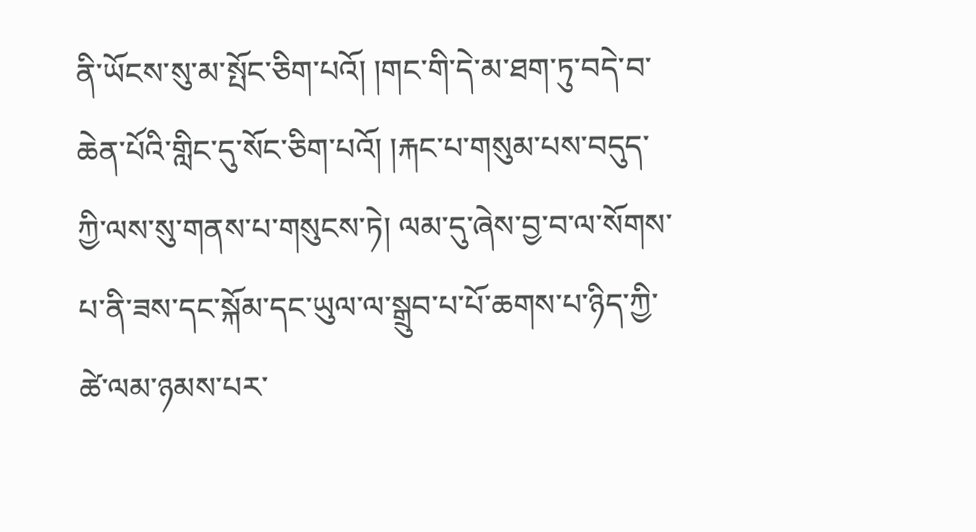ནི་ཡོངས་སུ་མ་སྤོང་ཅིག་པའོ། །གང་གི་དེ་མ་ཐག་ཏུ་བདེ་བ་ཆེན་པོའི་གླིང་དུ་སོང་ཅིག་པའོ། །རྐང་པ་གསུམ་པས་བདུད་ཀྱི་ལས་སུ་གནས་པ་གསུངས་ཏེ། ལམ་དུ་ཞེས་བྱ་བ་ལ་སོགས་པ་ནི་ཟས་དང་སྐོམ་དང་ཡུལ་ལ་སྒྲུབ་པ་པོ་ཆགས་པ་ཉིད་ཀྱི་ཚེ་ལམ་ཉམས་པར་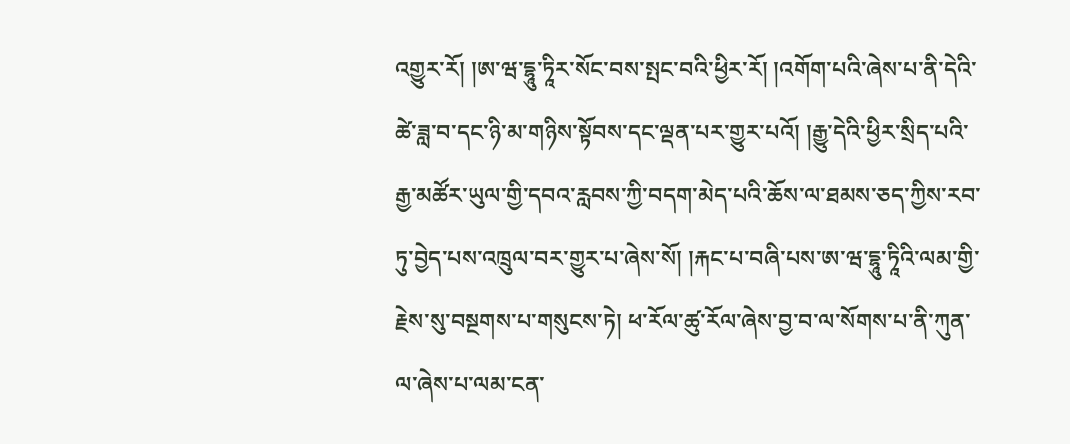འགྱུར་རོ། །ཨ་ཝ་དྷཱུ་ཏཱིར་སོང་བས་སྤང་བའི་ཕྱིར་རོ། །འགོག་པའི་ཞེས་པ་ནི་དེའི་ཚེ་ཟླ་བ་དང་ཉི་མ་གཉིས་སྟོབས་དང་ལྡན་པར་གྱུར་པའོ། །རྒྱུ་དེའི་ཕྱིར་སྲིད་པའི་རྒྱ་མཚོར་ཡུལ་གྱི་དབའ་རླབས་ཀྱི་བདག་མེད་པའི་ཆོས་ལ་ཐམས་ཅད་ཀྱིས་རབ་ཏུ་བྱེད་པས་འཁྲུལ་བར་གྱུར་པ་ཞེས་སོ། །རྐང་པ་བཞི་པས་ཨ་ཝ་དྷཱུ་ཏཱིའི་ལམ་གྱི་རྗེས་སུ་བསྔགས་པ་གསུངས་ཏེ། ཕ་རོལ་ཚུ་རོལ་ཞེས་བྱ་བ་ལ་སོགས་པ་ནི་ཀུན་ལ་ཞེས་པ་ལམ་ངན་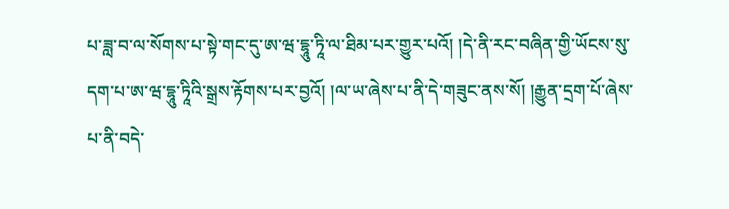པ་ཟླ་བ་ལ་སོགས་པ་སྟེ་གང་དུ་ཨ་ཝ་དྷཱུ་ཏཱི་ལ་ཐིམ་པར་གྱུར་པའོ། །དེ་ནི་རང་བཞིན་གྱི་ཡོངས་སུ་དག་པ་ཨ་ཝ་དྷཱུ་ཏཱིའི་སྒྲས་རྟོགས་པར་བྱའོ། །ལ་ཡ་ཞེས་པ་ནི་དེ་གཟུང་ནས་སོ། །རྒྱུན་དྲག་པོ་ཞེས་པ་ནི་བདེ་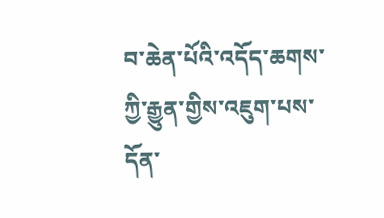བ་ཆེན་པོའི་འདོད་ཆགས་ཀྱི་རྒྱུན་གྱིས་འཇུག་པས་དོན་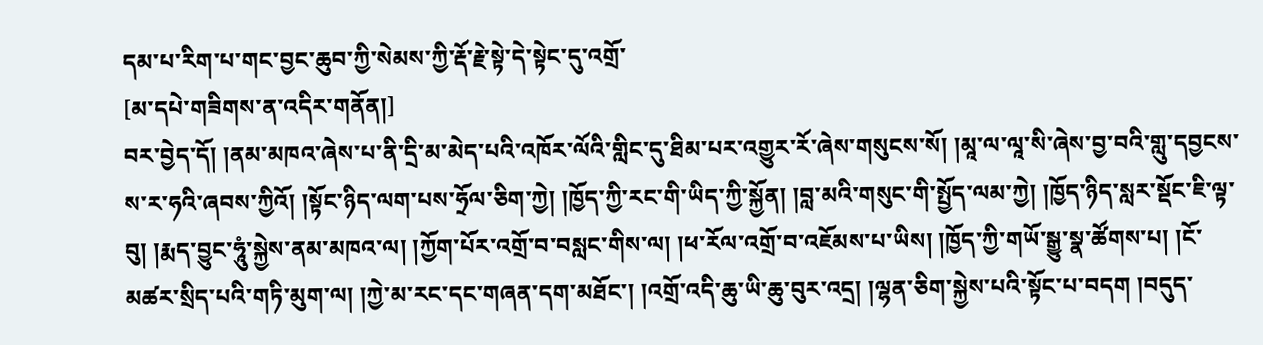དམ་པ་རིག་པ་གང་བྱང་ཆུབ་ཀྱི་སེམས་ཀྱི་རྡོ་རྗེ་སྟེ་དེ་སྟེང་དུ་འགྲོ་
[མ་དཔེ་གཟིགས་ན་འདིར་གནོན།]
བར་བྱེད་དོ། །ནམ་མཁའ་ཞེས་པ་ནི་དྲི་མ་མེད་པའི་འཁོར་ལོའི་གླིང་དུ་ཐིམ་པར་འགྱུར་རོ་ཞེས་གསུངས་སོ། །མཱ་ལ་ལཱ་སི་ཞེས་བྱ་བའི་གླུ་དབྱངས་ས་ར་ཧའི་ཞབས་ཀྱིའོ། །སྟོང་ཉིད་ལག་པས་ཧྲོལ་ཅིག་ཀྱེ། །ཁྱོད་ཀྱི་རང་གི་ཡིད་ཀྱི་སྐྱོན། །བླ་མའི་གསུང་གི་སྤྱོད་ལམ་ཀྱེ། །ཁྱོད་ཉིད་སླར་སྡོང་ཇི་ལྟ་བུ། །རྨད་བྱུང་ཧཱུཾ་སྐྱེས་ནམ་མཁའ་ལ། །ཀྱོག་པོར་འགྲོ་བ་བསླང་གིས་ལ། །ཕ་རོལ་འགྲོ་བ་འཇོམས་པ་ཡིས། །ཁྱོད་ཀྱི་གཡོ་སྒྱུ་སྣ་ཚོགས་པ། །ངོ་མཚར་སྲིད་པའི་གཏི་མུག་ལ། །ཀྱེ་མ་རང་དང་གཞན་དག་མཐོང་། །འགྲོ་འདི་ཆུ་ཡི་ཆུ་བུར་འདྲ། །ལྷན་ཅིག་སྐྱེས་པའི་སྟོང་པ་བདག །བདུད་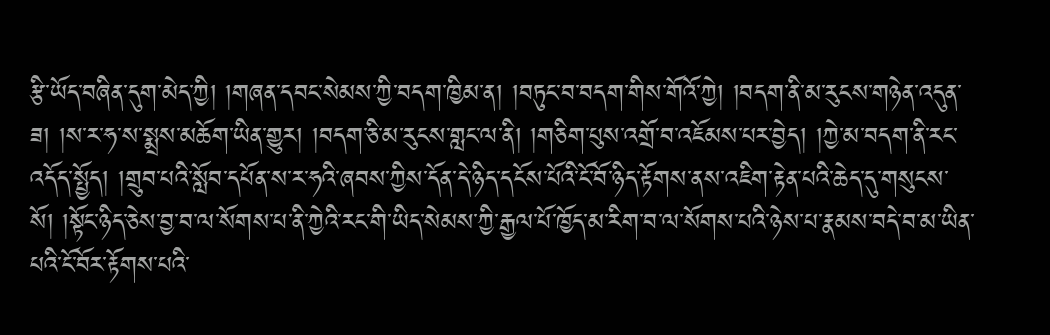རྩི་ཡོད་བཞིན་དུག་མེད་ཀྱི། །གཞན་དབང་སེམས་ཀྱི་བདག་ཁྱིམ་ན། །བཏུང་བ་བདག་གིས་གོའོ་ཀྱེ། །བདག་ནི་མ་རུངས་གཉེན་འདུན་ཟ། །ས་ར་ཧ་ས་སྨྲས་མཆོག་ཡིན་གྱུར། །བདག་ཅི་མ་རུངས་གླང་ལ་ནི། །གཅིག་པུས་འགྲོ་བ་འཇོམས་པར་བྱེད། །ཀྱེ་མ་བདག་ནི་རང་འདོད་སྤྱོད། །གྲུབ་པའི་སློབ་དཔོན་ས་ར་ཧའི་ཞབས་ཀྱིས་དོན་དེ་ཉིད་དངོས་པོའི་ངོ་བོ་ཉིད་རྟོགས་ནས་འཇིག་རྟེན་པའི་ཆེད་དུ་གསུངས་སོ། །སྟོང་ཉིད་ཅེས་བྱ་བ་ལ་སོགས་པ་ནི་ཀྱེའི་རང་གི་ཡིད་སེམས་ཀྱི་རྒྱལ་པོ་ཁྱོད་མ་རིག་བ་ལ་སོགས་པའི་ཉེས་པ་རྣམས་བདེ་བ་མ་ཡིན་པའི་ངོ་བོར་རྟོགས་པའི་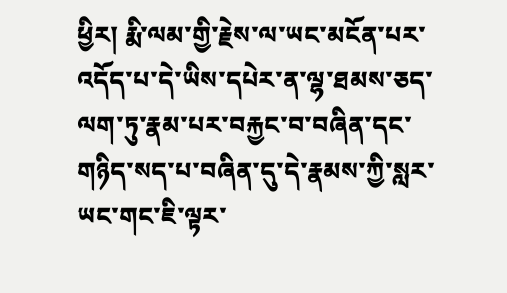ཕྱིར། རྨི་ལམ་གྱི་རྗེས་ལ་ཡང་མངོན་པར་འདོད་པ་དེ་ཡིས་དཔེར་ན་ལྷ་ཐམས་ཅད་ལག་ཏུ་རྣམ་པར་བརྐྱང་བ་བཞིན་དང་གཉིད་སད་པ་བཞིན་དུ་དེ་རྣམས་ཀྱི་སླར་ཡང་གང་ཇི་ལྟར་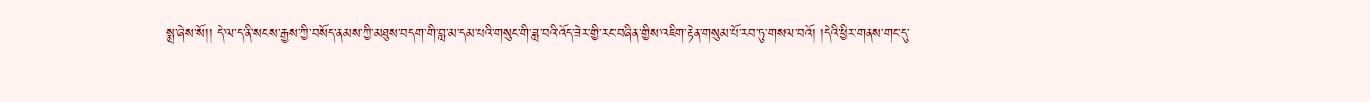སྨྲ་ཞེས་སོ།། དེ་ལ་ད་ནི་སངས་རྒྱས་ཀྱི་བསོད་ནམས་ཀྱི་མཐུས་བདག་གི་བླ་མ་དམ་པའི་གསུང་གི་ཟླ་བའི་འོད་ཟེར་གྱི་རང་བཞིན་གྱིས་འཇིག་རྟེན་གསུམ་པོ་རབ་ཏུ་གསལ་བའོ། །དེའི་ཕྱིར་གནས་གང་དུ་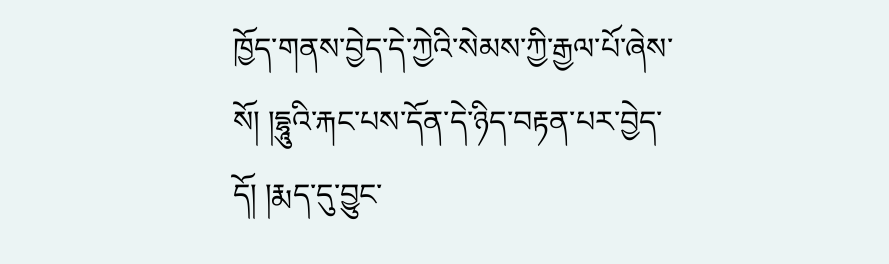ཁྱོད་གནས་བྱེད་དེ་ཀྱེའི་སེམས་ཀྱི་རྒྱལ་པོ་ཞེས་སོ། །དྷཱུའི་རྐང་པས་དོན་དེ་ཉིད་བརྟན་པར་བྱེད་དོ། །རྨད་དུ་བྱུང་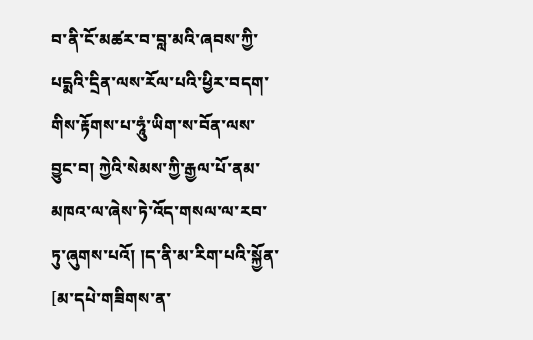བ་ནི་ངོ་མཚར་བ་བླ་མའི་ཞབས་ཀྱི་པདྨའི་དྲིན་ལས་རོལ་པའི་ཕྱིར་བདག་གིས་རྟོགས་པ་ཧཱུཾ་ཡིག་ས་བོན་ལས་བྱུང་བ། ཀྱེའི་སེམས་ཀྱི་རྒྱལ་པོ་ནམ་མཁའ་ལ་ཞེས་ཏེ་འོད་གསལ་ལ་རབ་ཏུ་ཞུགས་པའོ། །ད་ནི་མ་རིག་པའི་སྐྱོན་
[མ་དཔེ་གཟིགས་ན་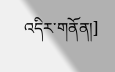འདིར་གནོན།]